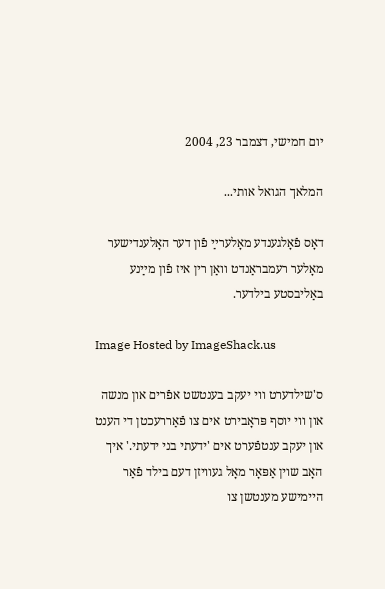יום חמישי, דצמבר 23, 2004

המלאך הגואל אותי...

דאָס פֿאָלגענדע מאָלערײַ פֿון דער האָלענדישער מאָלער רעמבראַנדט װאַן רין איז פֿון מײַנע באַליבסטע בילדער.

Image Hosted by ImageShack.us

ס'שילדערט װי יעקב בענטשט אפֿרים און מנשה און װי יוסף פּראָבירט אים צו פֿאַררעכטן די הענט און יעקב ענטפֿערט אים 'ידעתי בני ידעתי.' איך האָב שױן אַפּאָר מאָל געװיזן דעם בילד פֿאַר הײמישע מענטשן צו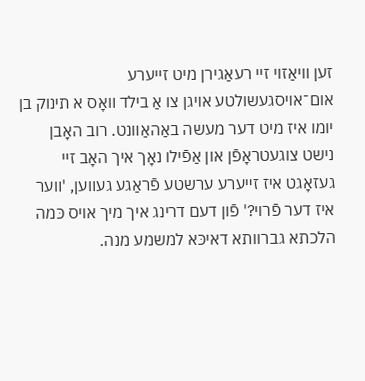זען װיאַזױ זײ רעאַגירן מיט זײערע אום־אױסגעשולטע אױגן צו אַ בילד װאָס א תינוק בן יומו איז מיט דער מעשה באַהאַװנט. רוב האָבן נישט צוגעטראָפֿן און אַפֿילו נאָך איך האָב זײ געזאָגט איז זײערע ערשטע פֿראַגע געװען, 'װער איז דער פֿרױ?' פֿון דעם דרינג איך מיך אױס כּמה הלכתא גברוותא דאיכּא למשמע מנה.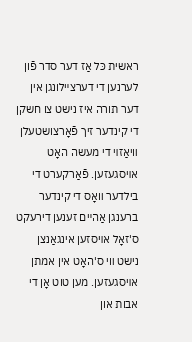ראשית כּל אַז דער סדר פֿון לערנען די דערצײלונגן אין דער תורה איז נישט צו חשקן די קינדער זיך פֿאָרצושטעלן װיאַזױ די מעשה האָט אױסגעזען. פֿאַרקערט די בילדער װאָס די קינדער ברענגן אַהײם זענען דירעקט ס'זאָל אױסזען אינגאַנצן נישט װי ס'האָט אין אמתן אױסגעזען. מען טוט אָן די אבות און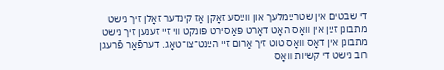די שבטים אין שטרײַמלעך און װײַסע זאָקן אַז קינדער זאָלן זיך נישט מתבונן זײַן אין װאָס האָט דאָרט פּאַסירט פּונקט װי זײ זענען זיך נישט מתבונן אין דאָס װאָס טוט זיך אַרום זײ הײַנט־צו־טאָג. דערפֿאַר פֿרעגן רוב נישט די קשיות װאָס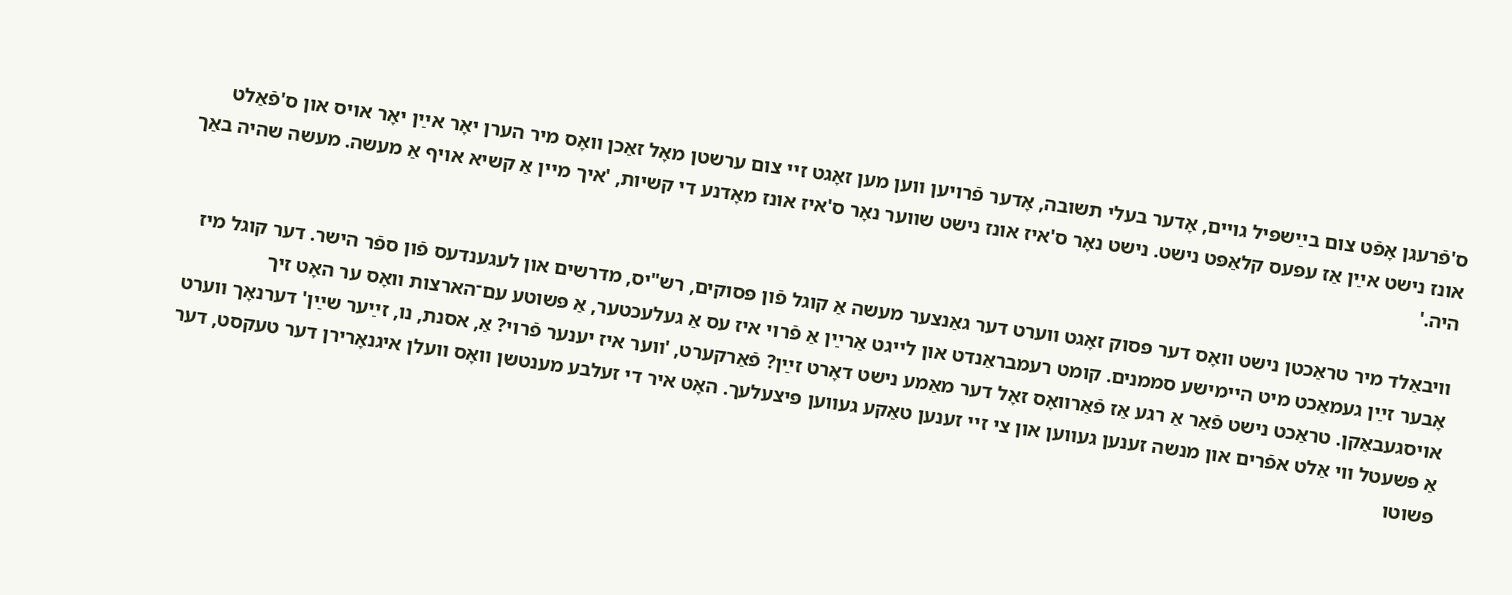ס'פֿרעגן אָפֿט צום בײַשפּיל גויים, אָדער בעלי תשובה, אָדער פֿרױען װען מען זאָגט זײ צום ערשטן מאָל זאַכן װאָס מיר הערן יאָר אײַן יאָר אױס און ס'פֿאַלט אונז נישט אײַן אַז עפּעס קלאַפּט נישט. נישט נאָר ס'איז אונז נישט שװער נאָר ס'איז אונז מאָדנע די קשיות, 'איך מײן אַ קשיא אױף אַ מעשה. מעשה שהיה באַך היה.'

װיבאַלד מיר טראַכטן נישט װאָס דער פּסוק זאָגט װערט דער גאַנצער מעשה אַ קוגל פֿון פּסוקים, רש"יס, מדרשים און לעגענדעס פֿון ספֿר הישר. דער קוגל מיז אָבער זײַן געמאַכט מיט הײמישע סממנים. קומט רעמבראַנדט און לײגט אַרײַן אַ פֿרױ איז עס אַ געלעכטער, אַ פּשוטע עם־הארצות װאָס ער האָט זיך אױסגעבאַקן. טראַכט נישט פֿאַר אַ רגע אַז פֿאַרװאָס זאָל דער מאַמע נישט דאָרט זײַן? פֿאַרקערט, 'װער איז יענער פֿרױ? אַ, אסנת, נו, זײַער שײַן' דערנאָך װערט אַ פּשעטל װי אַלט אפֿרים און מנשה זענען געװען און צי זײ זענען טאַקע געװען פּיצעלעך. האָט איר די זעלבע מענטשן װאָס װעלן איגנאָרירן דער טעקסט, דער פּשוטו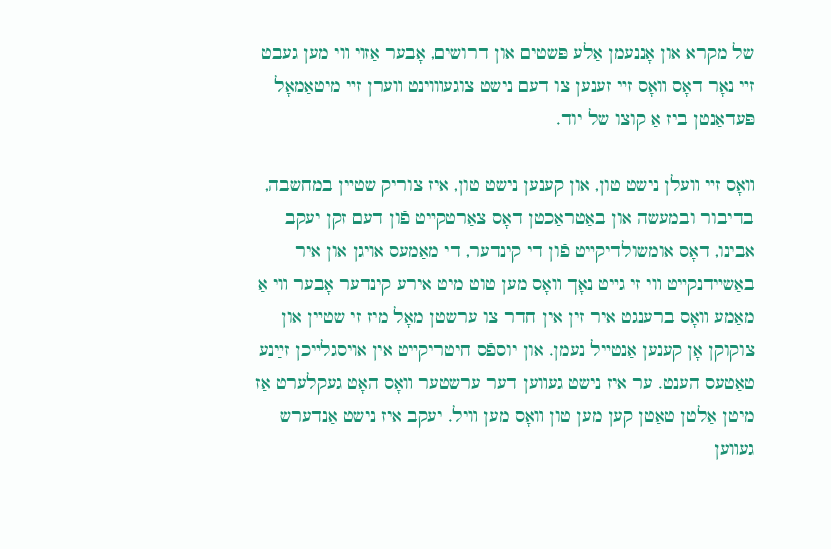של מקרא און אָננעמן אַלע פּשטים און דרושים, אָבער אַזױ װי מען געבט זײ נאָר דאָס װאָס זײ זענען צו דעם נישט צוגעװױנט װערן זײ מיטאַמאָל פּעדאַנטן ביז אַ קוצו של יוד.

װאָס זײ װעלן נישט טון, און קענען נישט טון, איז צוריק שטײן במחשבה, בדיבור ובמעשה און באַטראַכטן דאָס צאַרטקײט פֿון דעם זקן יעקב אבינו, דאָס אומשולדיקײט פֿון די קינדער, די מאַמעס אױגן און איר באַשײדנקײט װי זי גײט נאָך װאָס מען טוט מיט אירע קינדער אָבער װי אַ מאַמע װאָס ברענגט איר זין אין חדר צו ערשטן מאָל מיז זי שטײן און צוקוקן אָן קענען אַנטײל נעמן. און יוספֿס חיטריקײט אין אױסגלײכן זײַנע טאַטעס הענט. ער איז נישט געװען דער ערשטער װאָס האָט געקלערט אַז מיטן אַלטן טאַטן קען מען טון װאָס מען װיל. יעקב איז נישט אַנדערש געװען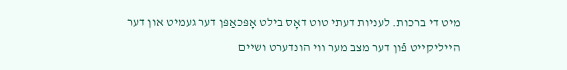מיט די ברכות. לעניות דעתי טוט דאָס בילט אָפּכאַפּן דער געמיט און דער הײליקײט פֿון דער מצב מער װי הונדערט ושײם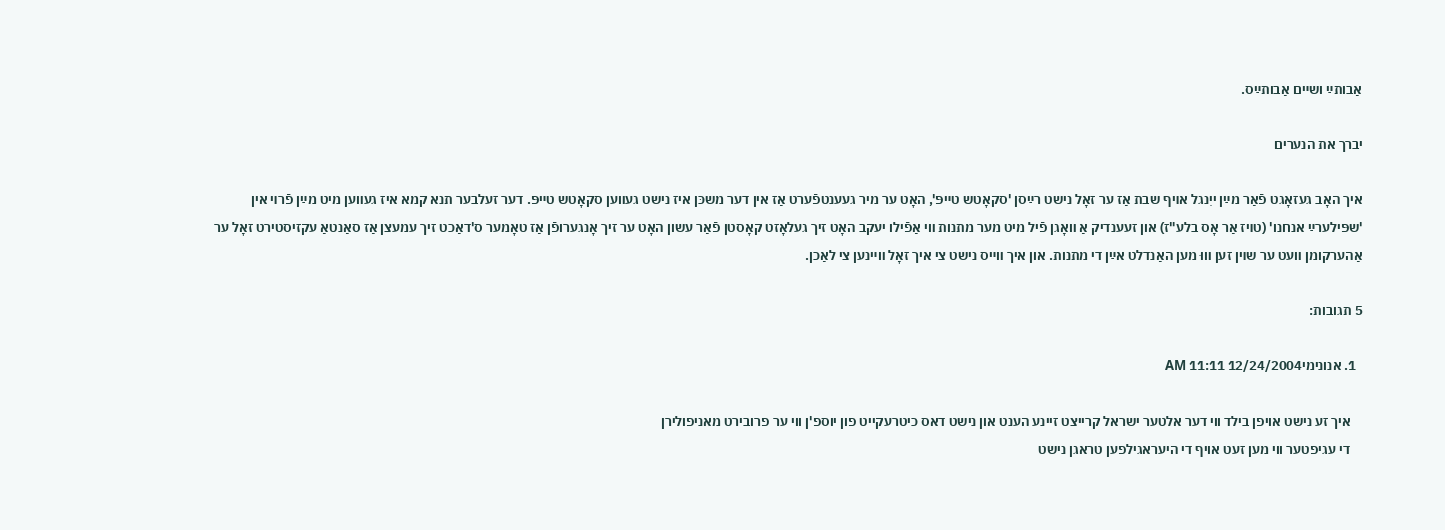אַבותײַ ושײם אַבותײַס.

יברך את הנערים

איך האָב געזאָגט פֿאַר מײַן ייִנגל אױף שבת אַז ער זאָל נישט רײַסן 'סקאָטש טײפּ', האָט ער מיר געענטפֿערט אַז אין דער משכּן איז נישט געװען סקאָטש טײפּ. דער זעלבער תנא קמא איז געװען מיט מײַן פֿרױ אין 'שפּילערײַ אנחנו' (טױז אַר אָס בלע"ז) און זעענדיק אַ װאָגן פֿיל מיט מער מתנות װי אַפֿילו יעקב האָט זיך געלאָזט קאָסטן פֿאַר עשון האָט ער זיך אָנגערופֿן אַז טאָמער ס'דאַכט זיך עמעצן אַז סאַנטאַ עקזיסטירט זאָל ער אַהערקומן װעט ער שױן זען װוּ מען האַנדלט אײַן די מתנות. און איך װײס נישט צי איך זאָל װײנען צי לאַכן.

5 תגובות:

  1. אנונימי12/24/2004 11:11 AM

    איך זע נישט אויפן בילד ווי דער אלטער ישראל קרייצט זיינע הענט און נישט דאס כיטרעקייט פון יוספ'ן ווי ער פרובירט מאניפולירן
    די עגיפטער ווי מען זעט אויף די היעראגילפען טראגן נישט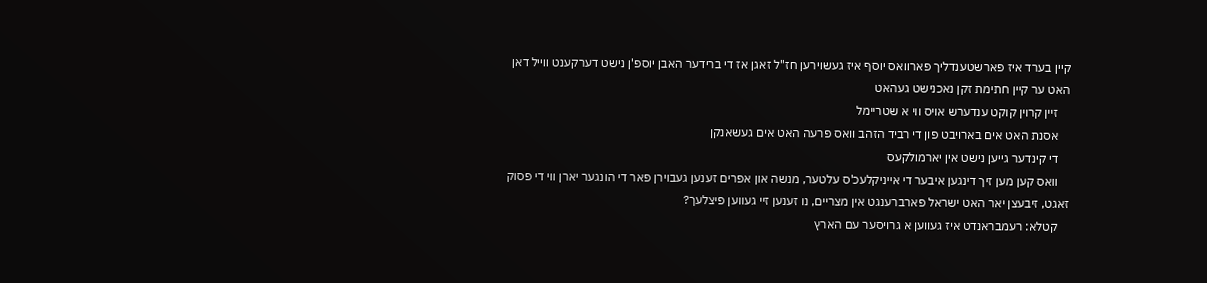קיין בערד איז פארשטענדליך פארוואס יוסף איז געשוירען חז"ל זאגן אז די ברידער האבן יוספ'ן נישט דערקענט ווייל דאן האט ער קיין חתימת זקן נאכנישט געהאט
    זיין קרוין קוקט ענדערש אויס ווי א שטריימל
    אסנת האט אים בארויבט פון די רביד הזהב וואס פרעה האט אים געשאנקן
    די קינדער גייען נישט אין יארמולקעס
    וואס קען מען זיך דינגען איבער די אייניקלעכ'ס עלטער, מנשה און אפרים זענען געבוירן פאר די הונגער יארן ווי די פסוק זאגט, זיבעצן יאר האט ישראל פארברענגט אין מצריים, נו זענען זיי געווען פיצלעך?
    קטלא: רעמבראנדט איז געווען א גרויסער עם הארץ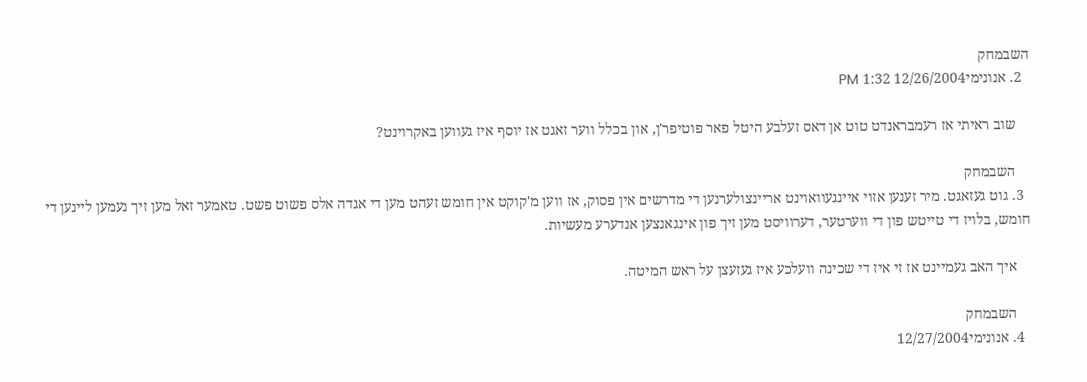השבמחק
  2. אנונימי12/26/2004 1:32 PM

    שוב ראיתי אז רעמבראנדט טוט אן דאס זעלבע היטל פאר פוטיפר'ן, און בכלל ווער זאגט אז יוסף איז געווען באקרוינט?

    השבמחק
  3. גוט געזאגט. מיר זענען אזוי איינגעוואוינט אריינצולערנען די מדרשים אין פסוק, אז ווען מ'קוקט אין חומש זעהט מען די אגדה אלס פשוט פשט. טאמער זאל מען זיך נעמען ליינען די חומש, בלויז די טייטש פון די ווערטער, דערוויסט מען זיך פון אינגאנצען אנדערע מעשיות.

    איך האב געמיינט אז זי איז די שכינה וועלכע איז געזעצן על ראש המיטה.

    השבמחק
  4. אנונימי12/27/2004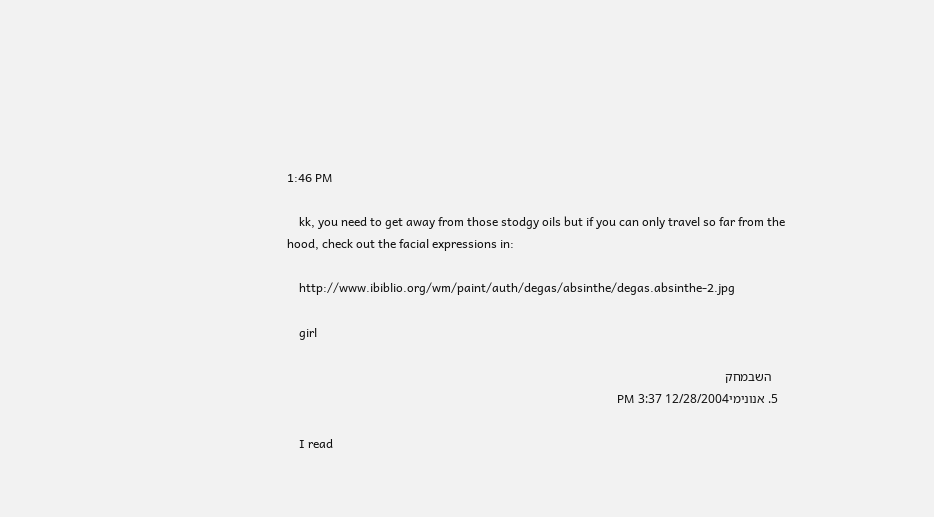1:46 PM

    kk, you need to get away from those stodgy oils but if you can only travel so far from the hood, check out the facial expressions in:

    http://www.ibiblio.org/wm/paint/auth/degas/absinthe/degas.absinthe-2.jpg

    girl

    השבמחק
  5. אנונימי12/28/2004 3:37 PM

    I read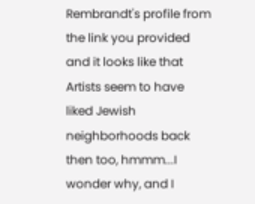Rembrandt's profile from the link you provided and it looks like that Artists seem to have liked Jewish neighborhoods back then too, hmmm...I wonder why, and I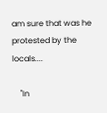am sure that was he protested by the locals....

    "In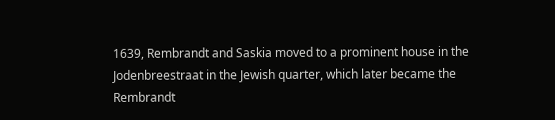1639, Rembrandt and Saskia moved to a prominent house in the Jodenbreestraat in the Jewish quarter, which later became the Rembrandt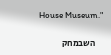House Museum."

    השבמחק